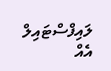ލައިފްސްޓައިލް
އެއް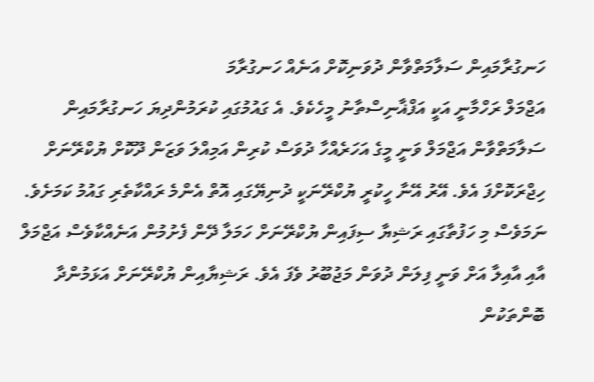ހަނގުރާމައިން ސަލާމަތްވާން ދުވަނިކޮށް އަނެއް ހަނގުރާމަ
އަޖްމަލް ރަހްމާނީ އަކީ އަފްޣާނިސްތާނު މީހެކެވެ. އެ ގައުމުގައި ކުރަމުންދިޔަ ހަނގުރާމައިން ސަލާމަތްވާން އަޖްމަލް ވަނީ މީގެ އަހަރެއްހާ ދުވަސް ކުރިން އަމިއްލަ ވަޒަން ދޫކޮށް ޔުކްރޭނަށް ހިޖްރަކޮށްފަ އެވެ. އޭރު އޭނާ ހީކުރީ ޔުކްރޭނަކީ ދުނިޔޭގައި އޮތް އެންމެ ރައްކާތެރި ގައުމު ކަމަށެވެ.
ނަމަވެސް މި ހަފުތާގައި ރަޝިޔާ ސިފައިން ޔުކްރޭނަށް ހަމަލާ ދޭން ފެށުމުން އަނެއްކާވެސް އަޖްމަލް އާއި އާއިލާ އަށް ވަނީ ފިލަން ދުވަން މަޖުބޫރު ވެފަ އެވެ. ރަޝިޔާއިން ޔުކްރޭނަށް އަޅަމުންދާ ބޮންތަކުން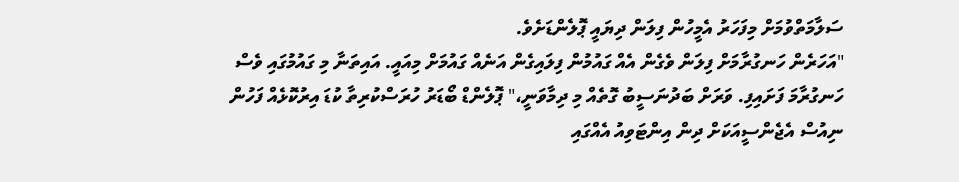ސަލާމަތްވުމަށް މިފަހަރު އެމީހުން ފިލަން ދިޔައީ ޕޮލެންޑަށެވެ.
"އަހަރެން ހަނގުރާމަށް ފިލަން ވެގެން އެއް ގައުމުން ފިލައިގެން އަނެއް ގައުމަށް މިއައީ. އައިތަނާ މި ގައުމުގައި ވެސް ހަނގުރާމަ ފަށައިފި. ވަރަށް ބަދުނަސީބު ގޮތެއް މި ދިމާވަނީ،" ޕޮލެންޑް ބޯޑަރު ހުރަސްކުރިތާ ކުޑަ އިރުކޮޅެއް ފަހުން ނިއުސް އެޖެންސީއަކަށް ދިން އިންޓަވިއު އެއްގައި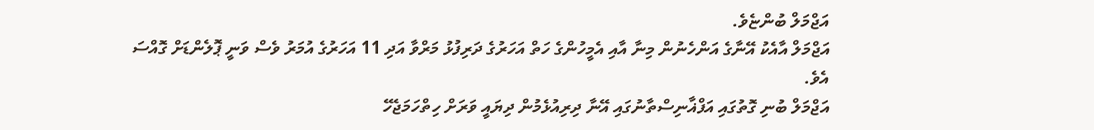އަޖްމަލް ބުންޏެވެ.
އަޖްމަލް އާއެކު އޭނާގެ އަންހެނުން މިނާ އާއި އެމީހުންގެ ހަތް އަހަރުގެ ދަރިފުޅު މަރްވާ އަދި 11 އަހަރުގެ އުމަރު ވެސް ވަނީ ޕޮލެންޑަށް ގޮއްސަ އެވެ.
އަޖްމަލް ބުނި ގޮތުގައި އަފްޣާނިސްތާނުގައި އޭނާ ދިރިއުޅެމުން ދިޔައީ ވަރަށް ހިތްހަމަޖެހޭ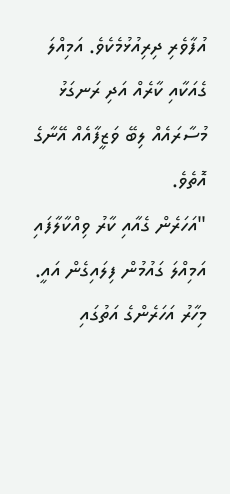އުފާވެރި ދިރިއުޅުމެކެވެ. އަމިއްލަ ގެއަކާއި ކާރެއް އަދި ރަނގަޅު މުސާރައެއް ލިބޭ ވަޒީފާއެއް އޭނާގެ އޮތެވެ.
"އަހަރެން ގެއާއި ކާރު ވިއްކާލާފައި އަމިއްލަ ގައުމުން ފިލައިގެން އައީ. މިހާރު އަހަރެންގެ އަތުގައި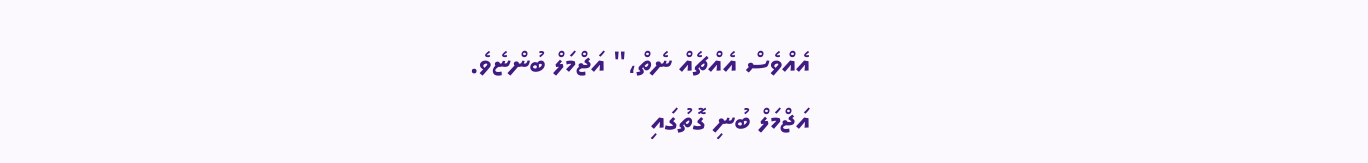އެއްވެސް އެއްޗެއް ނެތް،" އަޖްމަލް ބުންޏެވެ.
އަޖްމަލް ބުނި ގޮތުގައި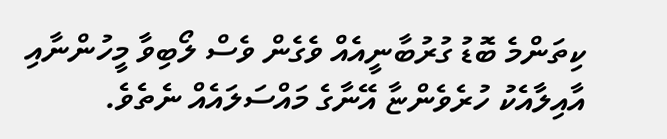ކިތަންމެ ބޮޑު ގުރުބާނީއެއް ވެގެން ވެސް ލޯބިވާ މީހުންނާއި އާއިލާއެކު ހުރެވެންޏާ އޭނާގެ މައްސަލައެއް ނެތެވެ.